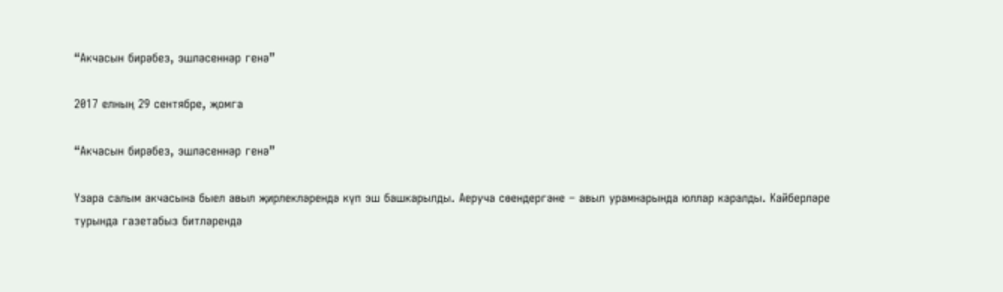“Акчасын бирәбез, эшләсеннәр генә”

2017 елның 29 сентябре, җомга

“Акчасын бирәбез, эшләсеннәр генә”

Үзара салым акчасына быел авыл җирлекләрендә күп эш башкарылды. Аеруча сөендергәне – авыл урамнарында юллар каралды. Кайберләре турында газетабыз битләрендә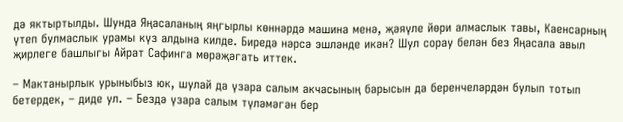дә яктыртылды. Шунда Яңасаланың яңгырлы көннәрдә машина менә, җәяүле йөри алмаслык тавы, Каенсарның үтеп булмаслык урамы күз алдына килде. Биредә нәрсә эшләнде икән? Шул сорау белән без Яңасала авыл җирлеге башлыгы Айрат Сафинга мөрәҗәгать иттек.

– Мактанырлык урыныбыз юк, шулай да үзара салым акчасының барысын да беренчеләрдән булып тотып бетердек, – диде ул. – Бездә үзара салым түләмәгән бер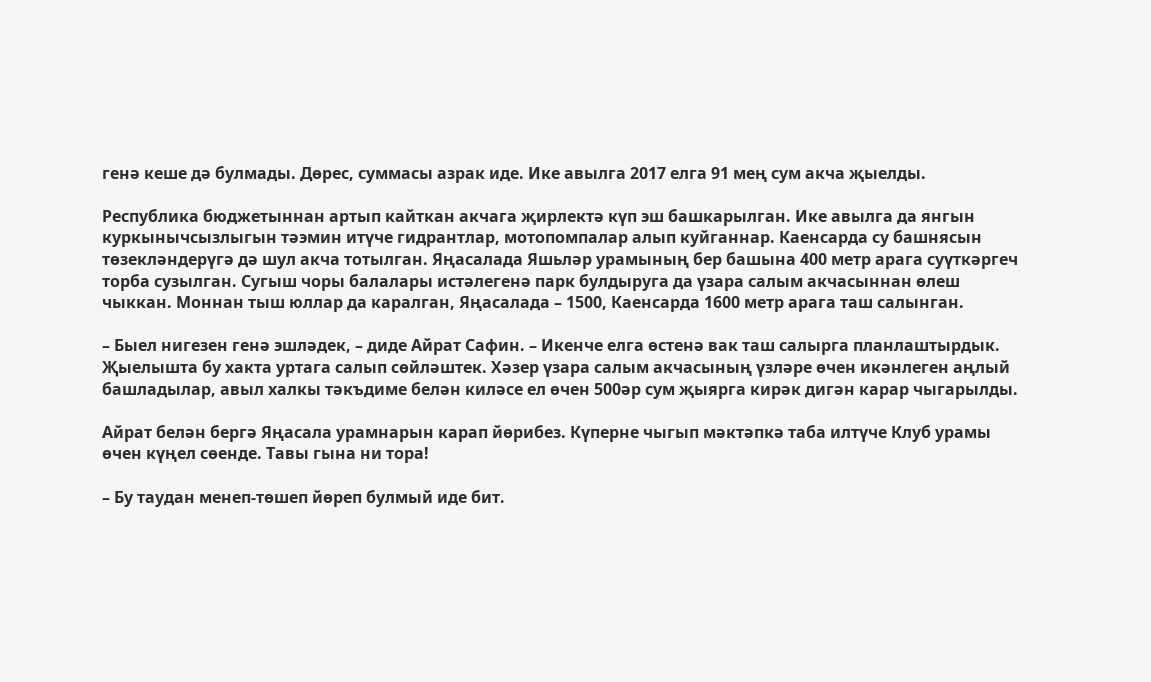генә кеше дә булмады. Дөрес, суммасы азрак иде. Ике авылга 2017 елга 91 мең сум акча җыелды.

Республика бюджетыннан артып кайткан акчага җирлектә күп эш башкарылган. Ике авылга да янгын куркынычсызлыгын тәэмин итүче гидрантлар, мотопомпалар алып куйганнар. Каенсарда су башнясын төзекләндерүгә дә шул акча тотылган. Яңасалада Яшьләр урамының бер башына 400 метр арага суүткәргеч торба сузылган. Сугыш чоры балалары истәлегенә парк булдыруга да үзара салым акчасыннан өлеш чыккан. Моннан тыш юллар да каралган, Яңасалада – 1500, Каенсарда 1600 метр арага таш салынган.

– Быел нигезен генә эшләдек, – диде Айрат Сафин. – Икенче елга өстенә вак таш салырга планлаштырдык. Җыелышта бу хакта уртага салып сөйләштек. Хәзер үзара салым акчасының үзләре өчен икәнлеген аңлый башладылар, авыл халкы тәкъдиме белән киләсе ел өчен 500әр сум җыярга кирәк дигән карар чыгарылды.

Айрат белән бергә Яңасала урамнарын карап йөрибез. Күперне чыгып мәктәпкә таба илтүче Клуб урамы өчен күңел сөенде. Тавы гына ни тора!

– Бу таудан менеп-төшеп йөреп булмый иде бит.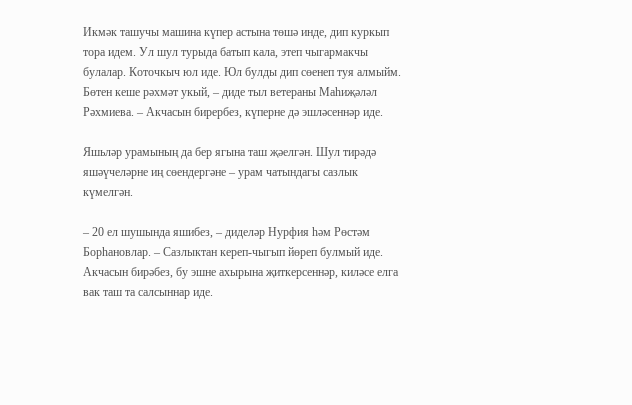Икмәк ташучы машина күпер астына төшә инде, дип куркып тора идем. Ул шул турыда батып кала, этеп чыгармакчы булалар. Коточкыч юл иде. Юл булды дип сөенеп туя алмыйм. Бөтен кеше рәхмәт укый, – диде тыл ветераны Маһиҗәләл Рәхмиева. – Акчасын бирербез, күперне дә эшләсеннәр иде.

Яшьләр урамының да бер ягына таш җәелгән. Шул тирәдә яшәүчеләрне иң сөендергәне – урам чатындагы сазлык күмелгән.

– 20 ел шушында яшибез, – диделәр Нурфия һәм Рөстәм Борһановлар. – Сазлыктан кереп-чыгып йөреп булмый иде. Акчасын бирәбез, бу эшне ахырына җиткерсеннәр, киләсе елга вак таш та салсыннар иде.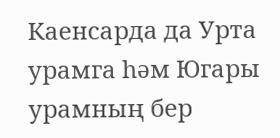Каенсарда да Урта урамга һәм Югары урамның бер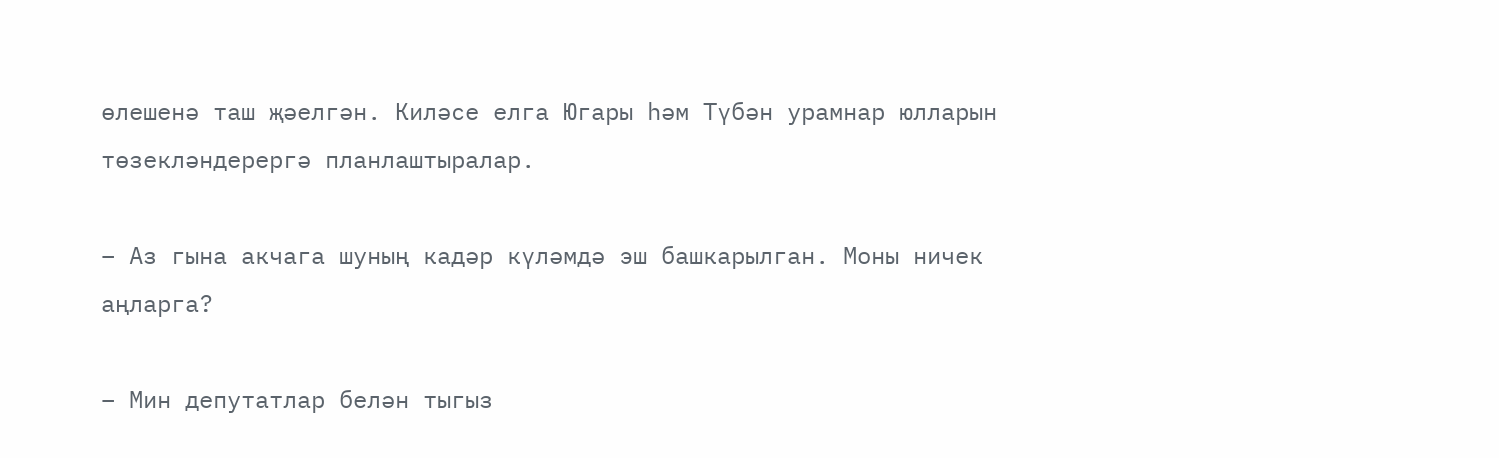өлешенә таш җәелгән. Киләсе елга Югары һәм Түбән урамнар юлларын төзекләндерергә планлаштыралар.

– Аз гына акчага шуның кадәр күләмдә эш башкарылган. Моны ничек аңларга?

– Мин депутатлар белән тыгыз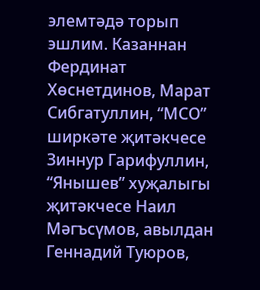элемтәдә торып эшлим. Казаннан Фердинат Хөснетдинов, Марат Сибгатуллин, “МСО” ширкәте җитәкчесе Зиннур Гарифуллин, “Янышев” хуҗалыгы җитәкчесе Наил Мәгъсүмов, авылдан Геннадий Туюров,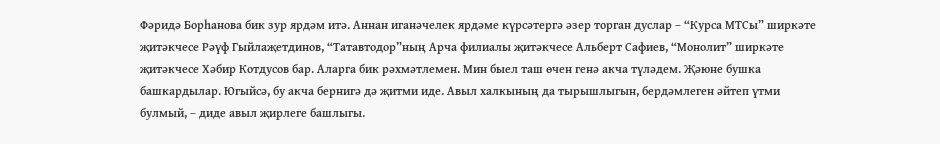Фәридә Борһанова бик зур ярдәм итә. Аннан иганәчелек ярдәме күрсәтергә әзер торган дуслар – “Курса МТСы” ширкәте җитәкчесе Рәүф Гыйлаҗетдинов, “Татавтодор”ның Арча филиалы җитәкчесе Альберт Сафиев, “Монолит” ширкәте җитәкчесе Хәбир Котдусов бар. Аларга бик рәхмәтлемен. Мин быел таш өчен генә акча түләдем. Җәюне бушка башкардылар. Югыйсә, бу акча бернигә дә җитми иде. Авыл халкының да тырышлыгын, бердәмлеген әйтеп үтми булмый, – диде авыл җирлеге башлыгы.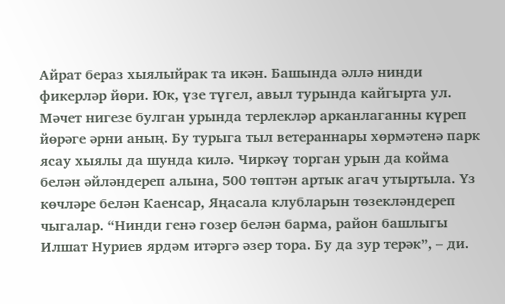Айрат бераз хыялыйрак та икән. Башында әллә нинди фикерләр йөри. Юк, үзе түгел, авыл турында кайгырта ул. Мәчет нигезе булган урында терлекләр арканлаганны күреп йөрәге әрни аның. Бу турыга тыл ветераннары хөрмәтенә парк ясау хыялы да шунда килә. Чиркәү торган урын да койма белән әйләндереп алына, 500 төптән артык агач утыртыла. Үз көчләре белән Каенсар, Яңасала клубларын төзекләндереп чыгалар. “Нинди генә гозер белән барма, район башлыгы Илшат Нуриев ярдәм итәргә әзер тора. Бу да зур терәк”, – ди.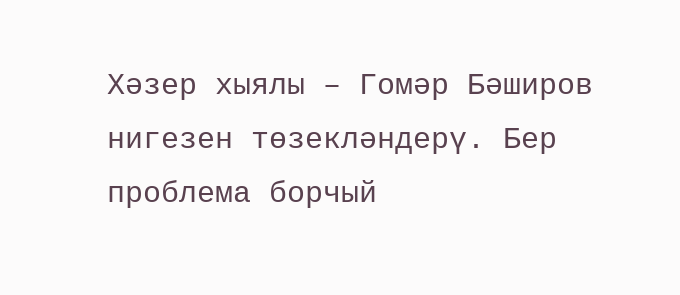Хәзер хыялы – Гомәр Бәширов нигезен төзекләндерү. Бер проблема борчый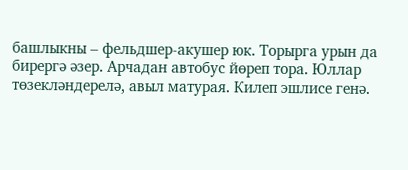башлыкны – фельдшер-акушер юк. Торырга урын да бирергә әзер. Арчадан автобус йөреп тора. Юллар төзекләндерелә, авыл матурая. Килеп эшлисе генә.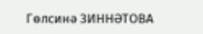Гөлсинә ЗИННӘТОВА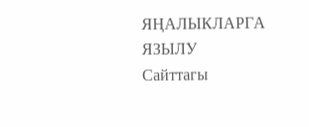ЯҢАЛЫКЛАРГА ЯЗЫЛУ
Сайттагы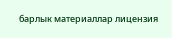барлык материаллар лицензия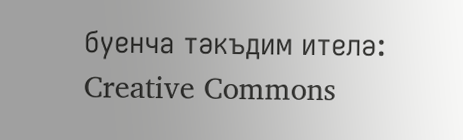буенча тәкъдим ителә:
Creative Commons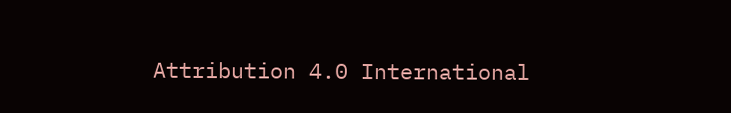Attribution 4.0 International